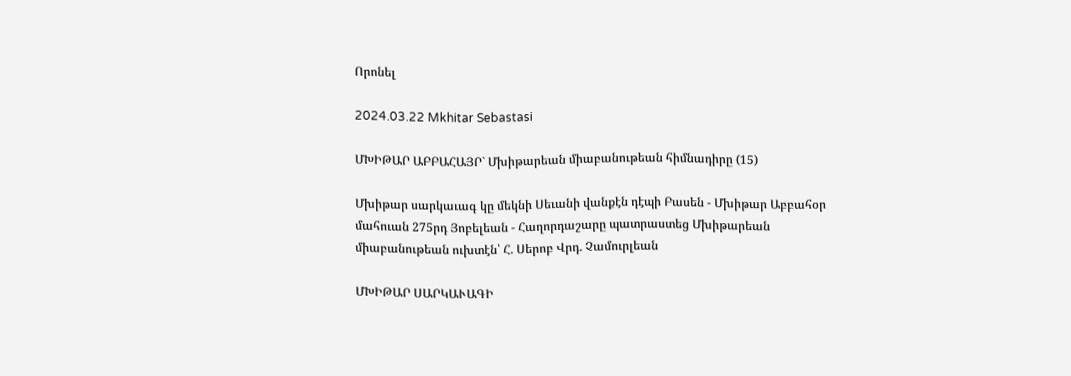Որոնել

2024.03.22 Mkhitar Sebastasi

ՄԽԻԹԱՐ ԱԲԲԱՀԱՅՐ` Մխիթարեան միաբանութեան հիմնադիրը (15)

Մխիթար սարկաւագ կը մեկնի Սեւանի վանքէն դէպի Բասեն - Մխիթար Աբբահօր մահուան 275րդ Յոբելեան - Հաղորդաշարը պատրաստեց Մխիթարեան միաբանութեան ուխտէն՝ Հ. Սերոբ Վրդ. Չամուրլեան

ՄԽԻԹԱՐ ՍԱՐԿԱՒԱԳԻ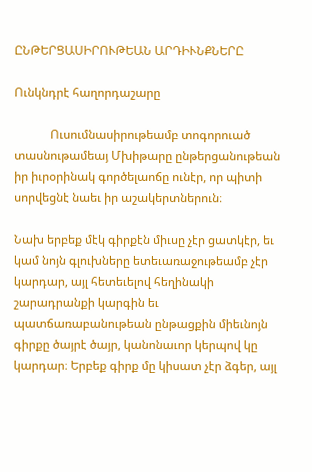ԸՆԹԵՐՑԱՍԻՐՈՒԹԵԱՆ ԱՐԴԻՒՆՔՆԵՐԸ

Ունկնդրէ հաղորդաշարը

            Ուսումնասիրութեամբ տոգորուած տասնութամեայ Մխիթարը ընթերցանութեան իր իւրօրինակ գործելաոճը ունէր, որ պիտի սորվեցնէ նաեւ իր աշակերտներուն։

Նախ երբեք մէկ գիրքէն միւսը չէր ցատկէր, եւ կամ նոյն գլուխները ետեւառաջութեամբ չէր կարդար, այլ հետեւելով հեղինակի շարադրանքի կարգին եւ պատճառաբանութեան ընթացքին միեւնոյն գիրքը ծայրէ ծայր, կանոնաւոր կերպով կը կարդար։ Երբեք գիրք մը կիսատ չէր ձգեր, այլ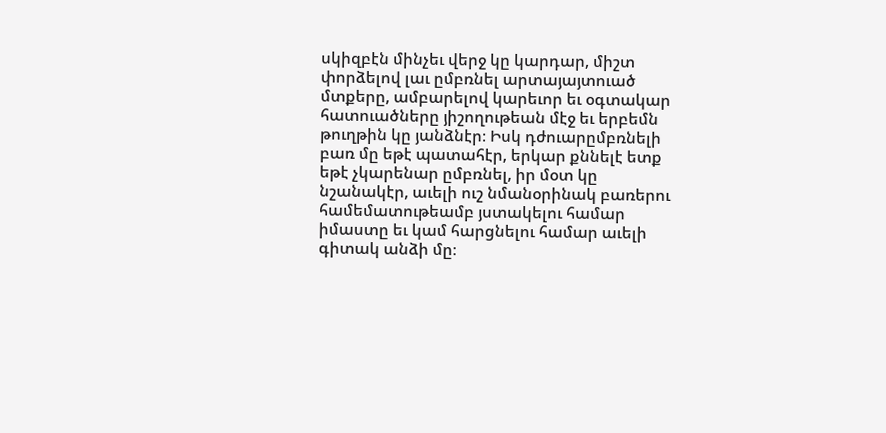սկիզբէն մինչեւ վերջ կը կարդար, միշտ փորձելով լաւ ըմբռնել արտայայտուած մտքերը, ամբարելով կարեւոր եւ օգտակար հատուածները յիշողութեան մէջ եւ երբեմն թուղթին կը յանձնէր։ Իսկ դժուարըմբռնելի բառ մը եթէ պատահէր, երկար քննելէ ետք եթէ չկարենար ըմբռնել, իր մօտ կը նշանակէր, աւելի ուշ նմանօրինակ բառերու համեմատութեամբ յստակելու համար իմաստը եւ կամ հարցնելու համար աւելի գիտակ անձի մը։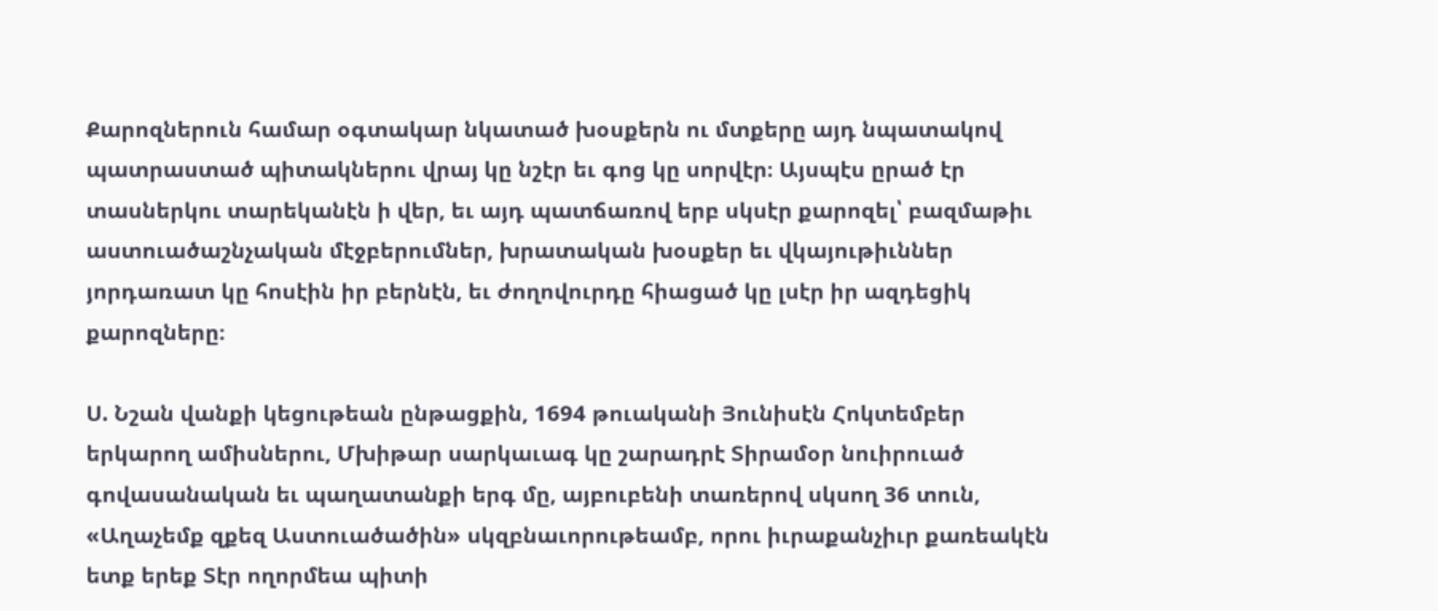Քարոզներուն համար օգտակար նկատած խօսքերն ու մտքերը այդ նպատակով պատրաստած պիտակներու վրայ կը նշէր եւ գոց կը սորվէր։ Այսպէս ըրած էր տասներկու տարեկանէն ի վեր, եւ այդ պատճառով երբ սկսէր քարոզել՝ բազմաթիւ աստուածաշնչական մէջբերումներ, խրատական խօսքեր եւ վկայութիւններ յորդառատ կը հոսէին իր բերնէն, եւ ժողովուրդը հիացած կը լսէր իր ազդեցիկ քարոզները։

Ս. Նշան վանքի կեցութեան ընթացքին, 1694 թուականի Յունիսէն Հոկտեմբեր երկարող ամիսներու, Մխիթար սարկաւագ կը շարադրէ Տիրամօր նուիրուած գովասանական եւ պաղատանքի երգ մը, այբուբենի տառերով սկսող 36 տուն, «Աղաչեմք զքեզ Աստուածածին» սկզբնաւորութեամբ, որու իւրաքանչիւր քառեակէն ետք երեք Տէր ողորմեա պիտի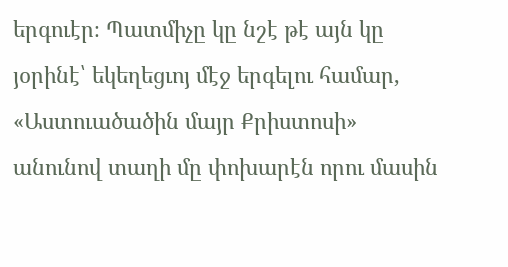երգուէր։ Պատմիչը կը նշէ թէ այն կը յօրինէ՝ եկեղեցւոյ մէջ երգելու համար, «Աստուածածին մայր Քրիստոսի» անունով տաղի մը փոխարէն որու մասին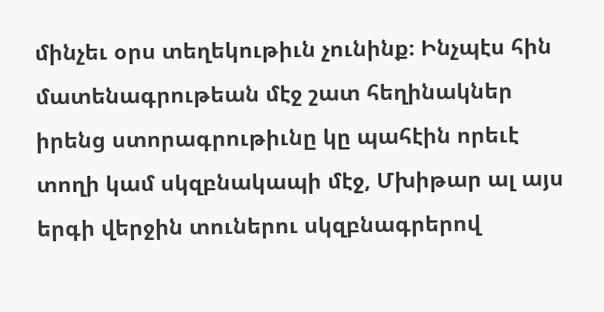մինչեւ օրս տեղեկութիւն չունինք։ Ինչպէս հին մատենագրութեան մէջ շատ հեղինակներ իրենց ստորագրութիւնը կը պահէին որեւէ տողի կամ սկզբնակապի մէջ, Մխիթար ալ այս երգի վերջին տուներու սկզբնագրերով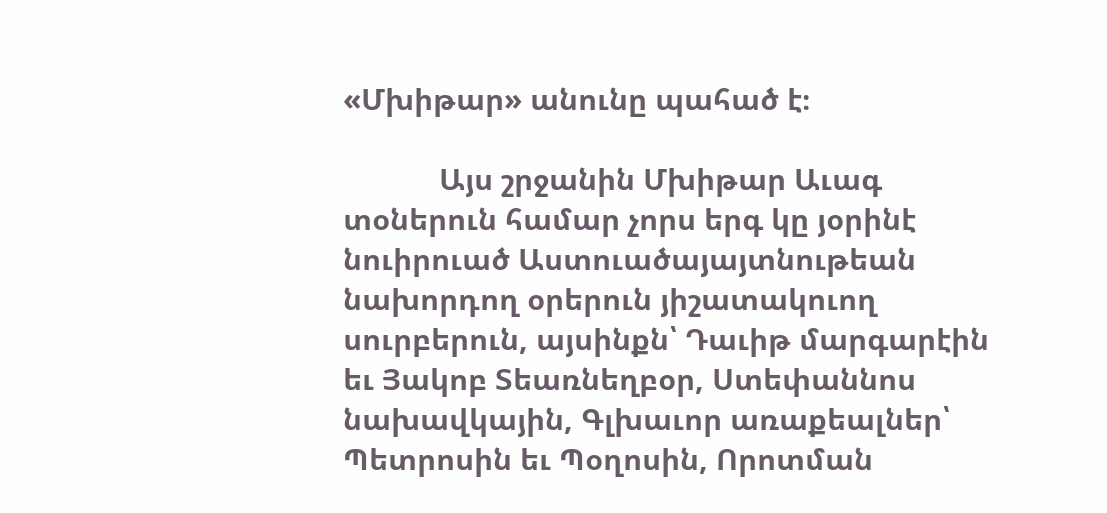«Մխիթար» անունը պահած է։

            Այս շրջանին Մխիթար Աւագ տօներուն համար չորս երգ կը յօրինէ նուիրուած Աստուածայայտնութեան նախորդող օրերուն յիշատակուող սուրբերուն, այսինքն՝ Դաւիթ մարգարէին եւ Յակոբ Տեառնեղբօր, Ստեփաննոս նախավկային, Գլխաւոր առաքեալներ՝ Պետրոսին եւ Պօղոսին, Որոտման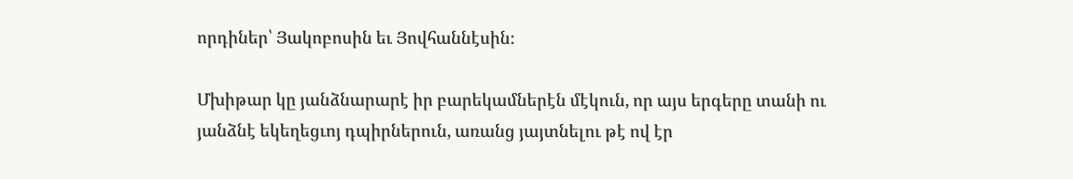որդիներ՝ Յակոբոսին եւ Յովհաննէսին։

Մխիթար կը յանձնարարէ իր բարեկամներէն մէկուն, որ այս երգերը տանի ու յանձնէ եկեղեցւոյ դպիրներուն, առանց յայտնելու թէ ով էր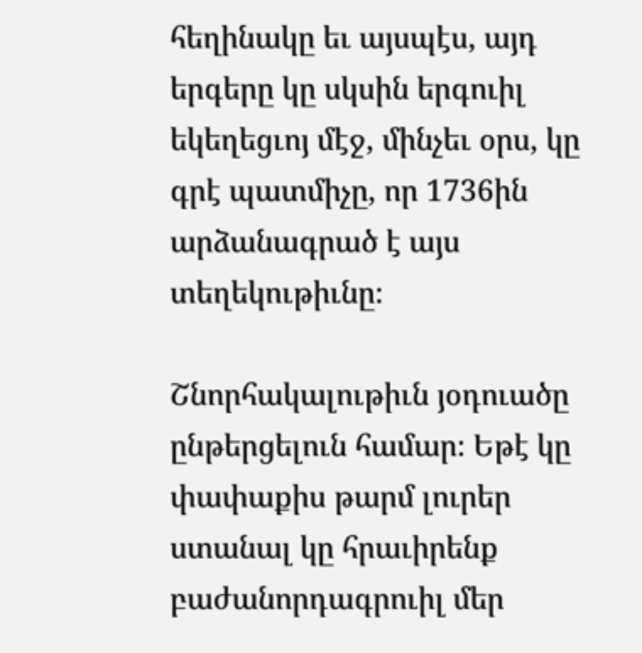հեղինակը եւ այսպէս, այդ երգերը կը սկսին երգուիլ եկեղեցւոյ մէջ, մինչեւ օրս, կը գրէ պատմիչը, որ 1736ին արձանագրած է այս տեղեկութիւնը։

Շնորհակալութիւն յօդուածը ընթերցելուն համար։ Եթէ կը փափաքիս թարմ լուրեր ստանալ կը հրաւիրենք բաժանորդագրուիլ մեր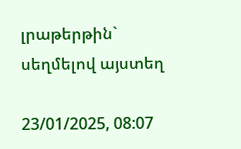լրաթերթին` սեղմելով այստեղ

23/01/2025, 08:07